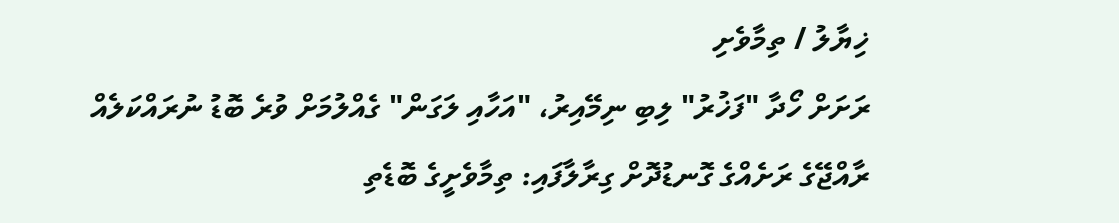ޚިޔާލު / ތިމާވެށި
ރަށަށް ހޯދާ "ފަޚުރު" ލިބި ނިމޭއިރު، "އަހާއި ލަގަން" ގެއްލުމަށް ވުރެ ބޮޑު ނުރައްކަލެއް
ރާއްޖޭގެ ރަށެއްގެ ގޮނޑުދޮށް ގިރާލާފައި: ތިމާވެށީގެ ބޮޑެތި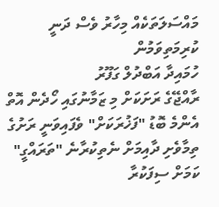މައްސަލަތަކެއް މިހާރު ވެސް ދަނީ ކުރިމަތިވަމުން
ހުމައިދާ އަބްދުލް ގަފޫރު
ރާއްޖޭގެ ރަށަކަށް މި ޒަމާނުގައި ހޯދެން އޮތް އެންމެ ބޮޑު "ފަޚުރަކަށް" ވެފައިވަނީ ރަށުގެ ތިމާވެށި ދާއިމަށް ނެތިކުރާނެ "ތަރައްގީ" ކަމަށް ސިފަކުރާ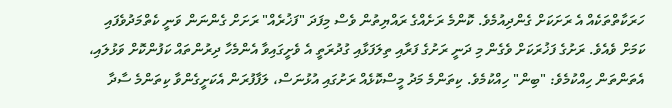ހަރަކާތްތަކެއް އެ ރަށަކަށް ގެންދިއުމެވެ. ކޮންމެ ރަށެއްގެ ރައްޔިތުން ވެސް މިފަދަ "ފަޚުރެއް" ރަށަށް ގެންނަން ވަނީ ކެތްމަދުވެފައި ކަމަށް ވެއެވެ. ރަށުގެ ފަޚުރަކަށް ވެގެން މި ދަނީ ރަށުގެ ފަރާއި ތިލަފަޅާއި ގުދުރަތީ އެ ވެށީގައިވާ އެންމެހާ ދިރުންތައް ކަފުންކޮށް ވަޅުލައި، އެތަންތަން ހިއްކުމެވެ: "ބިން" ހިއްކުމެވެ. ކިތަންމެ މަދު މީސްކޮޅެއް ރަށުގައި އުޅުނަސް، ލަފާފުރަން އެކަށީގެންވާ ކިތަންމެ ސާދާ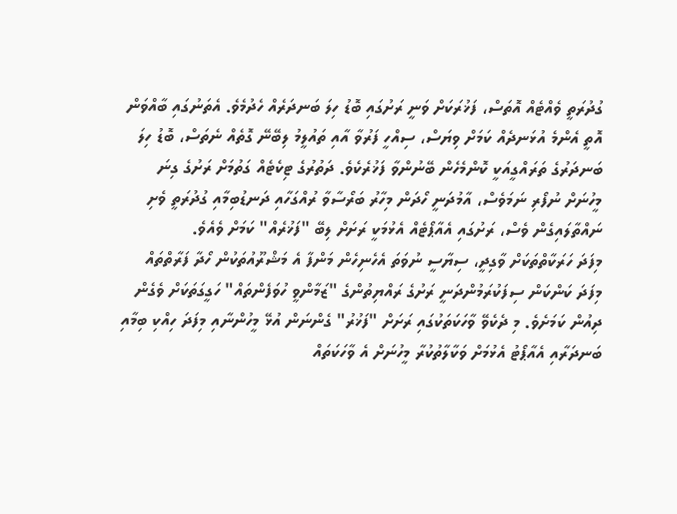ގުދުރަތީ ވެއްޓެއް އޮތަސް، ފަޚުރަކަށް ވަނީ ރަށުގައި ބޮޑު ހިލަ ބަނދަރެއް ހެދުމެވެ. އެތަނުގައި ބާއްވަން އޮތީ އެންމެ އުޅަނދެއް ކަމަށް ވިޔަސް، ސިއްހީ ފަރުވާ އާއި ތައުލީމު ލިބޭނޭ ގޮތެއް ނެތަސް، ބޮޑު ހިލަ ބަނދަރުގެ ތަރައްގީއަކީ ކޮންމެހެން ބޭނުންވާ ފަޚުރެކެވެ. ދަތުރުގެ ޓިކެޓެއް ގަތުމަށް ރަށުގެ ގިނަ މީހުނަށް ނުފޯރި ނަމަވެސް، އާމުދަނީ ހޯދަން މިހާރު ބަރޯސާވާ ރުއްގަހާއި ދަނޑުބިމާއި ގުދުރަތީ ވެށި ނައްތާލައިގެން ވެސް، ރަށުގައި އެއާޕޯޓެއް އެޅުމަކީ ރަށަށް ލިބޭ "ފަޚުރެއް" ކަމަށް ވެއެވެ.
މިފަދަ ހަރަކާތްތަކަށް ވާގިދީ، ސިޔާސީ ނުވަތަ އެހެނިހެން މަންފާ އެ މަޝްރޫއުތަކުން ހޯދާ ފަރާތްތައް މިފަދަ ކަންކަން ސިފަކުރަމުންދަނީ ރަށުގެ ރައްޔިތުންގެ "ޒަމާންވީ ހުވަފެންތައް" ހަގީގަތަކަށް ވެގެން ދިއުން ކަމަށެވެ. މި ދެކެވޭ ވާހަކަތަކުގައި ރަށަށް "ފަޚުރު" ގެންނަން އުޅޭ މީހުންނާއި މިފަދަ ހިއްކި ބިމާއި ބަނދަރާއި އެއާޕޯޓު އެޅުމަށް ވަކާލާތުކުރާ މީހުނަށް އެ ވާހަކަތައް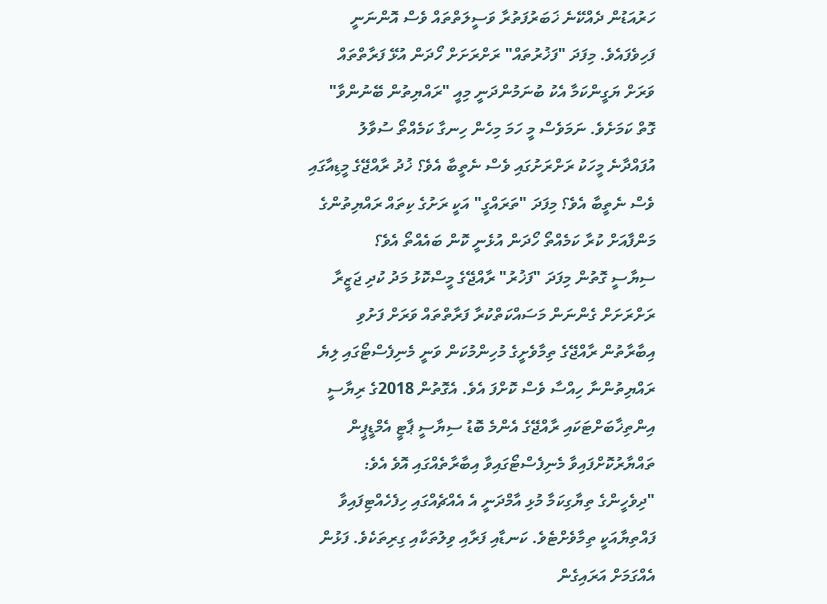ހަރުއަޑުން ދެއްކޭނެ ޚަބަރުފަތުރާ ވަސީލަތްތައް ވެސް އޮންނަނީ ފަހިވެފައެވެ. މިފަދަ "ފަޚުރުތައް" ރަށްރަށަށް ހޯދަން އުޅޭ ފަރާތްތައް ވަރަށް ޔަގީންކަމާ އެކު ބުނަމުންދަނީ މިއީ "ރައްޔިތުން ބޭނުންވާ" ގޮތް ކަމަށެވެ. ނަމަވެސް މީ ހަމަ މިހެން ހިނގާ ކަމެއްތޯ ސުވާލު އުފައްދާނެ މީހަކު ރަށްރަށުގައި ވެސް ނެތީބާ އެވެ؟ ޚުދު ރާއްޖޭގެ މީޑިއާގައި ވެސް ނެތީބާ އެވެ؟ މިފަދަ "ތަރައްގީ" އަކީ ރަށުގެ ކިތައް ރައްޔިތުންގެ މަންފާއަށް ކުރާ ކަމެއްތޯ ހޯދަން އުޅެނީ ކޮން ބައެއްތޯ އެވެ؟
ސިޔާސީ ގޮތުން މިފަދަ "ފަޚުރު" ރާއްޖޭގެ މީސްކޮޅު މަދު ކުދި ޖަޒީރާ ރަށްރަށަށް ގެންނަން މަސައްކަތްކުރާ ފަރާތްތައް ވަރަށް ފަށުވި އިބާރާތުން ރާއްޖޭގެ ތިމާވެށީގެ މުހިންމުކަން ވަނީ މެނިފެސްޓޯގައި ލިޔެ ރައްޔިތުންނާ ހިއްސާ ވެސް ކޮށްފަ އެވެ. އެގޮތުން 2018ގެ ރިޔާސީ އިންތިޚާބަށްޓަކައި ރާއްޖޭގެ އެންމެ ބޮޑު ސިޔާސީ ޕާޓީ އެމްޑީޕީން ތައްޔާރުކޮށްފައިވާ މެނިފެސްޓޯގައިވާ އިބާރާތެއްގައި އޮވެ އެވެ:
"ދިވެހީންގެ ތިޔާގިކަމާ މުޅި އާމްދަނީ އެ އެއްޗެއްގައި ހިފެހެއްޓިފައިވާ ފައްތިޔާއަކީ ތިމާވެށްޓެވެ. ކަނޑާއި ފަރާއި ވިލުތަކާއި ގިރިތަކެވެ. ފަޅުން އެއްގަމަށް އަރައިގެން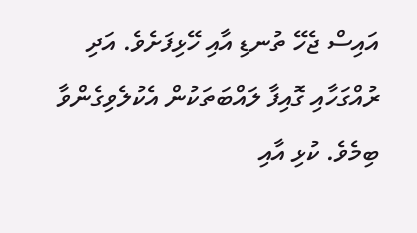އައިސް ޖެހޭ ތުނޑި އާއި ހޭޅިފަށެވެ. އަދި ރުއްގަހާއި ގޮއިފާ ލައްބަތަކުން އެކުލެވިގެންވާ ބިމެވެ. ކުޅި އާއި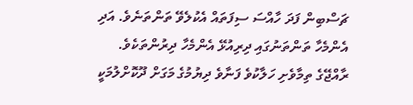ޗަސްބިން ފަދަ ހާއްސަ ސިފަތައް އެކުލެވޭ ތަންތަނެވެ. އަދި އެންމެހާ ތަންތަނުގައި ދިރިއުޅޭ އެންމެހާ ދިރުންތަކެވެ. ރާއްޖޭގެ ތިމާވެށި ހަލާކުވެ ފަނާވެ ދިޔުމުގެ މަގަށް ދޫކޮށްލުމަކީ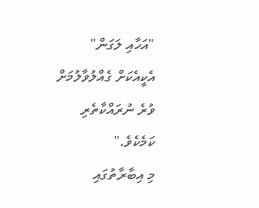"އަހާއި ލަގަން" އެކީއެކަށް ގެއްލުވާލުމަށް ވުރެ ނުރައްކާތެރި ކަމެކެވެ."
މި އިބާރާތުގައި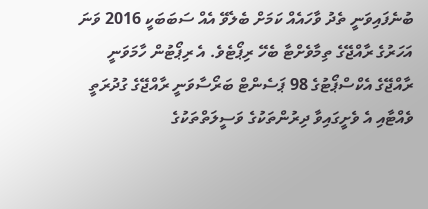ބުނެފައިވަނީ ތެދު ވާހައެއް ކަމަށް ބެލެވޭ އެއް ސަބަބަކީ 2016 ވަނަ އަހަރުގެ ރާއްޖޭގެ ތިމާވެށްޓާ ބެހޭ ރިޕޯޓެވެ. އެ ރިޕޯޓުން ހާމަވަނީ ރާއްޖޭގެ އެކްސްޕޯޓުގެ 98 ޕަސެންޓް ބަރޯސާވަނީ ރާއްޖޭގެ ގުދުރަތީ ވެއްޓާއި އެ ވެށީގައިވާ ދިރުންތަކުގެ ވަސީލަތްތަކުގެ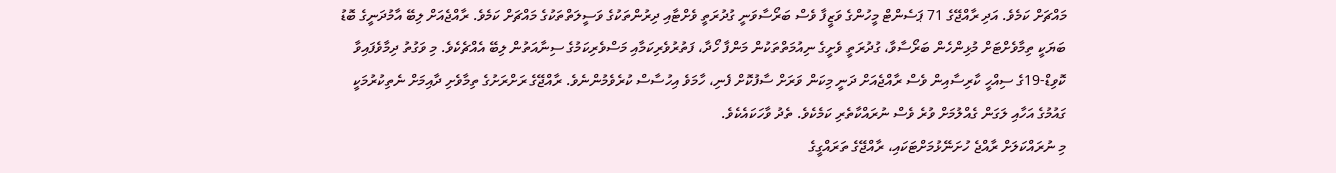މައްޗަށް ކަމެވެ. އަދި ރާއްޖޭގެ 71 ޕަސެންޓް މީހުންގެ ވަޒީފާ ވެސް ބަރޯސާވަނީ ގުދުރަތީ ވެށްޓާއި ދިރުންތަކުގެ ވަސީލަތްތަކުގެ މައްޗަށް ކަމެވެ. ރާއްޖެއަށް ލިބޭ އާމުދަނީގެ ބޮޑު ބަޔަކީ ތިމާވެށްޓަށް މުޅިންހެން ބަރޯސާވާ، ގުދުރަތީ ވެށީގެ ނިއުމަތްތަކުން މަންފާ ހޯދާ، ފަތުރުވެރިކަމާއި މަސްވެރިކަމުގެ ސިނާއަތުން ލިބޭ އެއްޗެކެވެ. މި ވަގުތު ދިމާވެފައިވާ ކޮވިޑް-19ގެ ސިއްހީ ކާރިސާއިން ވެސް ރާއްޖެއަށް ދަނީ މިކަން ވަރަށް ސާފުކޮށް ފެނި، ހާމަވެ އިހުސާސް ކުރެވެމުންނެވެ. ރާއްޖޭގެ ރަށްރަށުގެ ތިމާވެށި ދާއިމަށް ނެތިކުރުމަކީ ގައުމުގެ އަހާއި ލަގަން ގެއްލުމަށް ވުރެ ވެސް ނުރައްކާތެރި ކަމެކެވެ. ތެދު ވާހަކައެކެވެ.
މި ނުރައްކަލަށް ރާއްޖެ ހުށަނޭޅުމަށްޓަކައި، ރާއްޖޭގެ ތަރައްގީގެ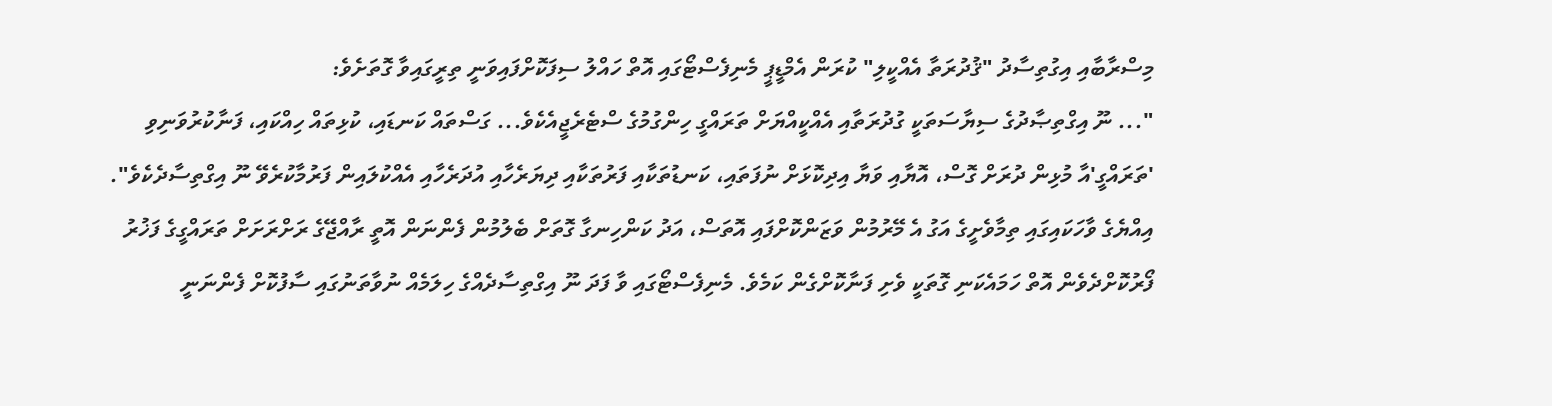މިސްރާބާއި އިގުތިސާދު "ޤުދުރަތާ އެއްކީލި" ކުރަން އެމްޑީޕީ މެނިފެސްޓޯގައި އޮތް ހައްލު ސިފަކޮށްފައިވަނީ ތިރީގައިވާ ގޮތަށެވެ:
"... ނޫ އިގްތިޞާދުގެ ސިޔާސަތަކީ ގުދުރަތާއި އެއްކީއްޔަށް ތަރައްގީ ހިންގުމުގެ ސްޓެރެޖީއެކެވެ... ގަސްތައް ކަނޑައި، ކުޅިތައް ހިއްކައި، ފަނާކުރުވަނިވި 'ތަރައްގީ'އާ މުޅިން ދުރަށް ގޮސް، އޮޔާއި ވަޔާ އިދިކޮޅަށް ނުފަތައި، ކަނޑުތަކާއި ފަރުތަކާއި ދިޔަރެހާއި އުދަރެހާއި އެއްކުލައިން ފަރުމާކުރެވޭ ނޫ އިގްތިސާދެކެވެ".
އިއްޔެގެ ވާހަކައިގައި ތިމާވެށީގެ އަގު އެ މޭރުމުން ވަޒަންކޮށްފައި އޮތަސް، އަދު ކަންހިނގާ ގޮތަށް ބެލުމުން ފެންނަން އޮތީ ރާއްޖޭގެ ރަށްރަށަށް ތަރައްގީގެ ފަޚުރު ފޯރުކޮށްދެވެން އޮތް ހަމައެކަނި ގޮތަކީ ވެށި ފަނާކޮށްގެން ކަމެވެ. މެނިފެސްޓޯގައި ވާ ފަދަ ނޫ އިގްތިސާދެއްގެ ހިލަމެއް ނުވާތަނުގައި ސާފުކޮށް ފެންނަނީ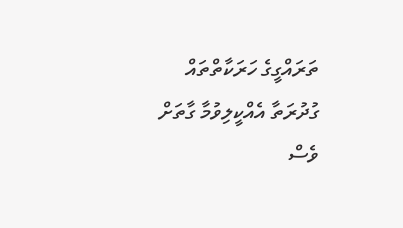ތަރައްގީގެ ހަރަކާތްތައް ގުދުރަތާ އެއްކީލިވުމާ ގާތަށް ވެސް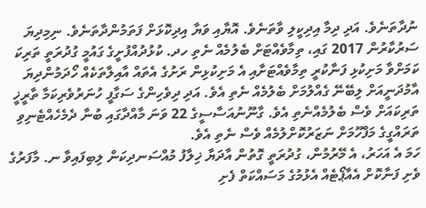ނުދާތަނެވެ. އަދި ދިމާ އިދިކީލި ވާތަނެވެ. އޮޔާއި ވަޔާ އިދިކޮޅަށް ފަތަމުންދާތަނެވެ. ނިމިދިޔަ ސަރުކާރުން 2017 ގައި، ތިމާވެއްޓަށް ބެލުމެއް ނެތި ހދ. ކުޅުދުއްފުށީގެ ގައުމީ ގުދުރަތީ ތަރިކަ ކަމަށްވާ މަށިކުޅި ފަނާކުރީ ތިމާވެއްޓަށާއި އެ މަށިކުޅިން ރަށުގެ އެތައް އާއިލާތަކެއް ހޯދަމުންދިޔަ އާމުދަނީއަށް ލިބޭނޭ ގެއްލުމަށް ބެލުމެއް ނެތި އެވެ. އަދި ދިވެހިންގެ ސަގާފީ ހުނަރުވެރިކަމާ ތާރީޚީ ތަރިކައަށް ވެސް ބެލުމެއްނެތި އެވެ. ގާނޫނުއަސާސީގެ 22 ވަނަ މާއްދާގައި ބުނާ ދެމެހެއްޓެނިވި ތަރައްގީގެ މަފްހޫމަށް ނަޒަރުކޮށްލުމެއް ވެސް ނެތި އެވެ.
ހަމަ އެ އަހަރު، އެ މޭރުމުން، ގުދުރަތީ ގޮތުން އާދަޔާ ޚިލާފު މުއްސަނދިކަން ލިބިފައިވާ ނ. މާފަރުގެ ވެށި ފަނާކޮށް އެއާޕޯޓެއް އެޅުމުގެ މަސައްކަތް ފެށި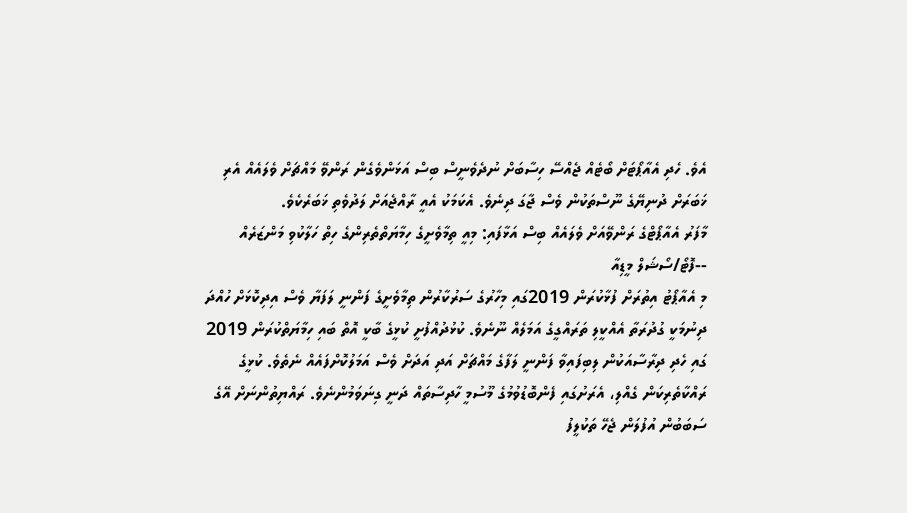އެވެ. ހެދި އެއާޕޯޓަށް ބޯޓެއް ޖެއްސޭ ހިސާބަށް ނުދެވެނީސް ބިސް އަޅަންވެގެން ރަންވޭ މައްޗަށް ވެލައެއް އެރި ޚަބަރަށް ދުނިޔޭގެ ނޫސްތަކުން ވެސް ޖާގަ ދިނެވެ. އެކަމަކު އެއީ ރާއްޖެއަށް ލަދުވެތި ޚަބަރެކެވެ.
މާފަރު އެއާޕޯޓްގެ ރަންވޭއަށް ވެލައެއް ބިސް އަޅާފައި: މިއީ ތިމާވެށީގެ ހިމާޔަތްތެރިންގެ ހިތް ހަލާކުވި މަންޒަރެއް --ފޮޓޯ/ސޯޝަލް މީޑިއާ
މި އެއާޕޯޓު އިތުރަށް ފުޅާކުރަން 2019ގައި މިހާރުގެ ސަރުކާރުން ތިމާވެށީގެ ފަންނީ ލަފަޔާ ވެސް އިދިކޮޅަށް ހުއްދަ ދިނުމަކީ ގުދުރަތާ އެއްކީލި ތަރައްގީގެ އަމަލެއް ނޫނެވެ. ކުޅުދުއްފުށީ ކުޅީގެ ބާކީ އޮތް ބައި ހިމާޔަތްކުރަން 2019 ގައި ހެދި ދިރާސާއަކުން ލިބިފައިވާ ފަންނީ ލަފާގެ މައްޗަށް އަދި އަދަށް ވެސް އަމަލުކޮށްފައެއް ނެތެވެ. ކުޅީގެ ރައްކާތެރިކަން ގެއްލި، އެރަށުގައި ފެންބޮޑުވުމުގެ މޫސުމީ ހާދިސާތައް ދަނީ ގިނަވަމުންނެވެ. ރައްޔިތުންނަށް އޭގެ ސަބަބުން އުފުލަން ޖެހޭ ތަކުލީފު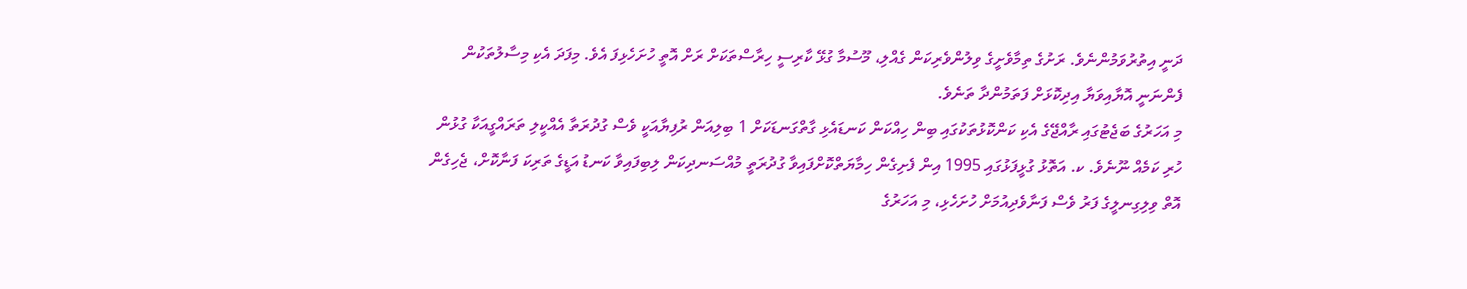ދަނީ އިތުރުވަމުންނެވެ. ރަށުގެ ތިމާވެށީގެ ވިލުންވެރިކަން ގެއްލި، މޫސުމާ ގުޅޭ ކާރިސީ ހިރާސްތަކަށް ރަށް އޮތީ ހުށަހެޅިފަ އެވެ. މިފަދަ އެކި މިސާލުތަކުން ފެންނަނީ އޮޔާއިވަޔާ އިދިކޮޅަށް ފަތަމުންދާ ތަނެވެ.
މި އަހަރުގެ ބަޖެޓުގައި ރާއްޖޭގެ އެކި ކަންކޮޅުތަކުގައި ބިން ހިއްކަން ކަނޑައެޅި ގާތްގަނޑަކަށް 1 ބިލިއަން ރުފިޔާއަކީ ވެސް ގުދުރަތާ އެއްކީލި ތަރައްގީއަކާ ގުޅުން ހުރި ކަމެއް ނޫނެވެ. ކ. އަތޮޅު ގުޅީފަޅުގައި 1995 އިން ފެށިގެން ހިމާޔަތްކޮށްފައިވާ ގުދުރަތީ މުއްސަނދިކަން ލިބިފައިވާ ކަނޑު އަޑީގެ ތަރިކަ ފަނާކޮށް، ޖެހިގެން އޮތް ވިލިގިނލީގެ ފަރު ވެސް ފަނާވެދިއުމަށް ހުށަހެޅި، މި އަހަރުގެ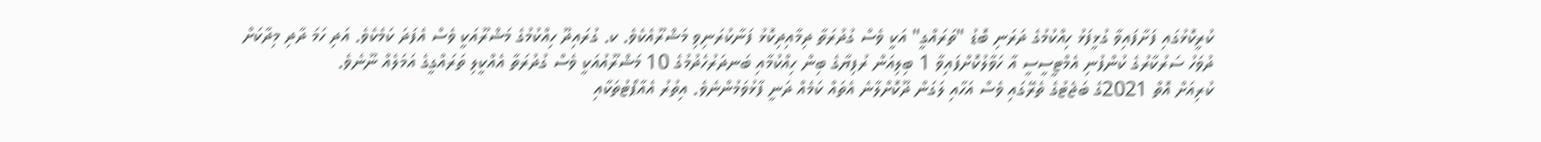ކުރީކޮޅުގައި ފަށާފައިވާ ގުޅީފަޅު ހިއްކުމުގެ ދަރަނި ބޮޑު "ތަރައްގީ" އަކީ ވެސް ގުދުރަތާ ދިމާއިދިކޮޅު ފަނާކުރަނިވި މަޝްރޫއެކެވެ. ކ. ގުރައިދޫ ހިއްކުމުގެ މަޝްރޫއަކީ ވެސް އެފަދަ ކަމެކެވެ. އަދި ހަމަ ދާދި މިދާކަށް ދުވަހު ސަރުކާރުގެ ކުންފުނި އެމްޓީސީސީ އާ ހަވާލުކޮށްފައިވާ 1 ބިލިއަން ރުފިޔާގެ ބިން ހިއްކުމާއި ބަނދަރުހެދުމުގެ 10 މަޝްރޫއުއަކީ ވެސް ގުދުރަތާ އެއްކީލި ތަރައްގީގެ އަމަލެއް ނޫނެވެ.
ކުރިއަށް އޮތް 2021ގެ ބަޖެޓުގެ ތެރޭގައި ވެސް އަހާއި ލަގަން ދޫކޮށްލާނެ އެތައް ކަމެއް ދަނީ ފާޅުވަމުންނެވެ. އިތުރު އެއާޕޯޓުތަކާއި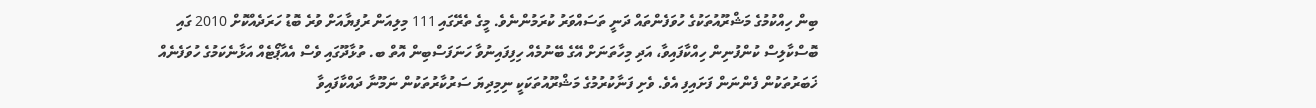ބިން ހިއްކުމުގެ މަޝްރޫއުތަކުގެ ހުވަފެންތައް ދަނީ ތަސައްވަރު ކުރަމުންނެވެ. މީގެ ތެރޭގައި 111 މިލިއަން ރުފިޔާއަށް ވުރެ ބޮޑު ހަރަދެއްކޮށް 2010 ގައި ބޮސްކާލިސް ކުންފުނިން ހިއްކާފައިވާ، އަދި މިހާތަނަށް އޭގެ ބޭނުމެއް ހިފިފައިނުވާ ހަނަފަސްބިން އޮތް ބ. ތުޅާދޫގައި ވެސް އެއާޕޯޓެއް އަޅާނެކަމުގެ ހުވަފެނެއް ޚަބަރުތަކުން ފެންނަން ފަށައިފި އެވެ. ވެށި ފަނާކުރުމުގެ މަޝްރޫއުތަކަކީ ނިމިދިޔަ ސަރުކާރުތަކުން ނަމޫނާ ދައްކާފައިވާ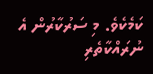ކަމެކެވެ. މި ސަރުކާރުން އެ ނުރައްކާތެރި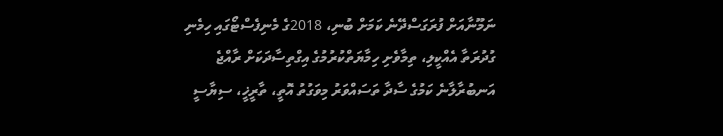ނަމޫނާއަށް ފުރަގަސްދޭނެ ކަމަށް ބުނި، 2018ގެ މެނިފެސްޓޯގައި ހިމެނި ގުދުރަތާ އެއްކީލި، ތިމާވެށި ހިމާޔަތްކުރުމުގެ އިގްތިސާދަކަށް ރާއްޖެ އަނބުރާލާނެ ކަމުގެ ސާދާ ތަސައްވަރު މިވަގުތު އޮތީ، ތާރީޚީ، ސިޔާސީ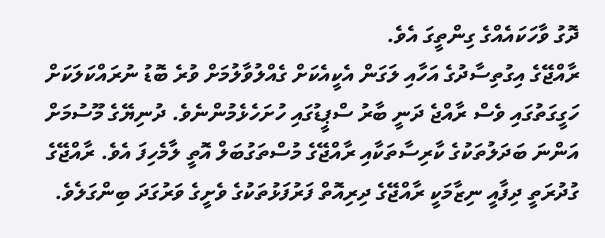ދޮގު ވާހަކައެއްގެ ގިންތީގަ އެވެ.
ރާއްޖޭގެ އިގުތިސާދުގެ އަހާއި ލަގަން އެކީއެކަށް ގެއްލުވާލުމަށް ވުރެ ބޮޑު ނުރައްކަލަކަށް ހަގީގަތުގައި ވެސް ރާއްޖެ ދަނީ ބާރު ސްޕީޑުގައި ހުށަހެޅެމުންނެވެ. ދުނިޔޭގެ މޫސުމަށް އަންނަ ބަދަލުތަކުގެ ކާރިސާތަކާއި ރާއްޖޭގެ މުސްތަގުބަލް އޮތީ ލާމެހިފަ އެވެ. ރާއްޖޭގެ ގުދުރަތީ ދިފާއީ ނިޒާމަކީ ރާއްޖޭގެ ދިރިއޮތް ފަރުފަޅުތަކުގެ ވެށީގެ ވަރުގަދަ ބިންގަލެވެ.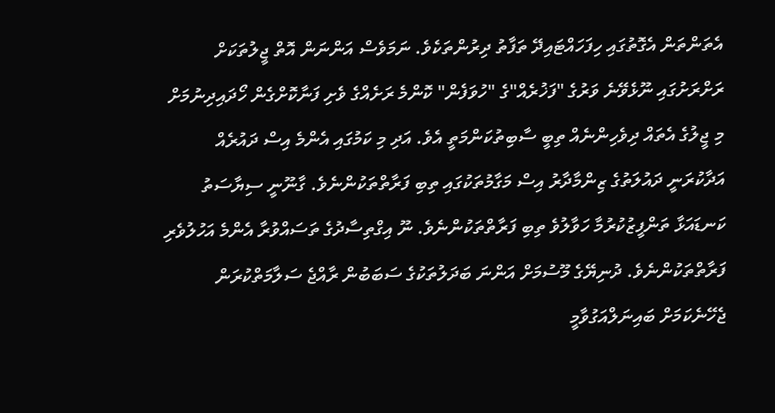އެތަންތަން އެގޮތުގައި ހިފަހައްޓައިދޭ ތަފާތު ދިރުންތަކެވެ. ނަމަވެސް އަންނަން އޮތް ޖީލުތަކަށް ރަށްރަށުގައި ނޫޅެވޭނެ ވަރުގެ "ފަޚުރެއް"ގެ "ހުވަފެން" ކޮންމެ ރަށެއްގެ ވެށި ފަނާކޮށްގެން ހޯދައިދިނުމަށް މި ޖީލުގެ އެތައް ދިވެހިންނެއް ތިބީ ސާބިތުކަންމަތީ އެވެ. އަދި މި ކަމުގައި އެންމެ އިސް ދައުރެއް އަދާކުރަނީ ދައުލަތުގެ ޒިންމާދާރު އިސް މަގާމުތަކުގައި ތިބި ފަރާތްތަކުންނެވެ. ގާނޫނީ ސިޔާސަތު ކަނޑައަޅާ ތަންފީޒުކުރުމާ ހަވާލުވެ ތިބި ފަރާތްތަކުންނެވެ. ނޫ އިގްތިސާދުގެ ތަސައްވުރާ އެންމެ އަހުލުވެރި ފަރާތްތަކުންނެވެ. ދުނިޔޭގެ މޫސުމަށް އަންނަ ބަދަލުތަކުގެ ސަބަބުން ރާއްޖެ ސަލާމަތްކުރަން ޖެހޭނެކަމަށް ބައިނަލްއަގުވާމީ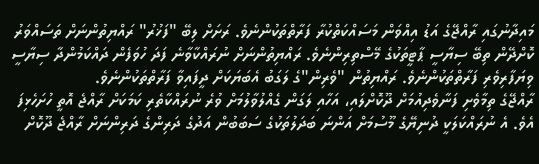މައިދާނުގައި ރާއްޖޭގެ އަޑު އިއްވަން މަސައްކަތްކުރާ ފަރާތްތަކުންނެވެ. ރަށަށް ލިބޭ "ފަޚުރު" ރައްޔިތުންނަށް ތަސައްވަރު ކޮށްދޭން ތިބޭ ސިޔާސީ ޕާޓީތަކުގެ މޭސްތިރިންނެވެ. ރައްޔިތުންނަށް ނުރައްކާވާނެ ފަދަ ހުވަފެން ދައްކަމުންދާ ސިޔާސީ ވިޔަފާރިވެރި ފަރާތްތަކުންނެވެ. ރައްޔިތުން "ވެރިން"ގެ ލަގަބު އެބަޔަކަށް ދީފައިވާ ފަރާތްތަކުންނެވެ.
ރާއްޖޭގެ ތިމާވެށި ފަނާވެދިއުމަށް ދޫކޮށްލައި، އަހާއި ލަގަން ގެއްލުވާލުމަށް ވުރެ ނުރައްކާތެރި ކަމަކަށް ރާއްޖެ އޮތީ ހުށަހެޅިފަ އެވެ. އެ ނުރައްކަލަކީ ދުނިޔޭގެ މޫސުމަށް އަންނަ ބަދަލުތަކުގެ ސަބަބުން އަދުގެ ދަރިންގެ ދަރިންނަށް ރާއްޖެ ދޫކޮށް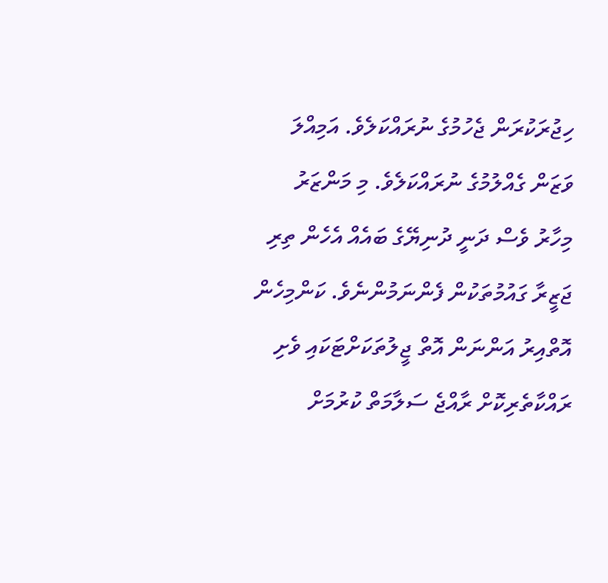ހިޖުރަކުރަން ޖެހުމުގެ ނުރައްކަލެވެ. އަމިއްލަ ވަޒަން ގެއްލުމުގެ ނުރައްކަލެވެ. މި މަންޒަރު މިހާރު ވެސް ދަނީ ދުނިޔޭގެ ބައެއް އެހެން ތިރި ޖަޒީރާ ގައުމުތަކުން ފެންނަމުންނެވެ. ކަންމިހެން އޮތްއިރު އަންނަން އޮތް ޖީލުތަކަށްޓަކައި ވެށި ރައްކާތެރިކޮށް ރާއްޖެ ސަލާމަތް ކުރުމަށް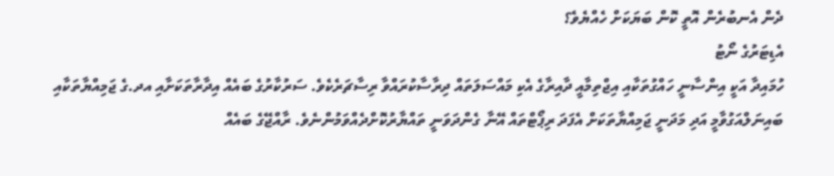ދެން އެނބުރެން އޮތީ ކޮން ބަޔަކަށް ހެއްޔެވެ؟
އެޑިޓަރުގެ ނޯޓު
ހުމައިދާ އަކީ އިންސާނީ ހައްގުތަކާއި އިޖްތިމާއީ ދާއިރާގެ އެކި މައްސަލަތައް ދިރާސާކުރައްވާ ރިސާޗަރެކެވެ. ސަރުކާރުގެ ބައެއް އިދާރާތަކަށާއި އދ.ގެ ޖަމިއްޔާތަކާއި ބައިނަލްއަގުވާމީ އަދި މަދަނީ ޖަމިއްޔާތަކަށް އެފަދަ ރިޕޯޓްތައް އޭނާ ގެންދަވަނީ ތައްޔާރުކޮށްދެއްވަމުންނެވެ. ރާއްޖޭގެ ބައެއް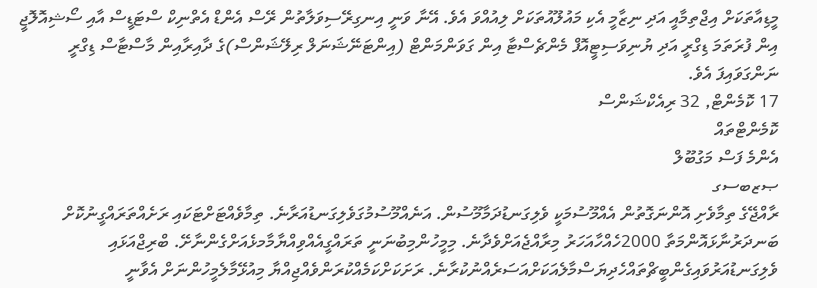މީޑިއާތަކަށް އިޖްތިމާއީ އަދި ނިޒާމީ އެކި މައުލޫއުތަކަށް ލިއުއްވަ އެވެ. އޭނާ ވަނީ އިނގިރޭސިވަލާތުން ރޭސް އެންޑް އެތްނިކް ސްޓަޑީސް އާއި ސޯޝިއޮލޮޖީ އިން ފުރަތަމަ ޑިގްރީ އަދި ޔުނިވަސިޓީއޮފް މެންޗެސްޓާ އިން ގަވަންމަންޓް (އިންޓަނޭޝަނަލް ރިލޭޝަންސް)ގެ ދާއިރާއިން މާސްޓާސް ޑިގްރީ ނަންގަވައިފަ އެވެ.
17 ކޮމެންޓް, 32 ރިއެކްޝަންސް
ކޮމެންޓްތައް
އެންމެ ފަސް މަގުބޫލް
ޞޒބސގ
ރާއްޖޭގެ ތިމާވެށި އޮންނަގޮތުން އެއްމޫސުމަކީ ވެލިގަނޑުދަމާމޫސުން. އަނެއްމޫސުމުގަވެލިގަނޑުއަރާނެ. ތިމާވެއްޓަށްޓަކައި ރަށެއްތަރައްގީނުކޮށް ބަނދަރުނާޅައޮންމަތާ 2000ހެއްހާއަހަރު މިރާއްޖެއަށްވެދާނެ. މިމީހުންމިބުނަނީ ތަރައްގީއެއްވިއްޔާމާމޅެއަށްގެންނާށޭ. ބްރިޖްއަޅައި ވެލިގަނޑުއަރުވައިގެންބީޗްތައްހެދިޔަސްމާލެއަކަށްއަސަރެއްނުކުރާނެ. ރަށަކަށްކަމެއްކުރަންވެއްޖިއްޔާ މިއުޅޭމާލެމީހުންނަށް އެވާނީ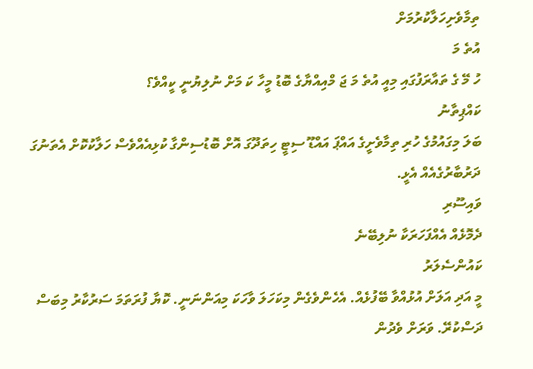ތިމާވެށިހަލާކުރުމަށް
އުތެ މަ
ހު މޭ ގެ ތައާރަފުގައި މިއީ އުތެ މަ ޖަ މްއިއްޔާގެ ބޮޑު މީހާ ކަ މަށް ނުލިޔުނީ ކީއްވެ؟
ކައްޕިތާނު
ބަލަ މިގައުމުގެ ހުރި ތިމާވެށީގެ އައްޕަ އައްޑޫ ސިޓީ ހިތަދޫގަ އޮށް ބޮޑުސިންގާ ކުޅިއެއްވެސް ހަލާކުކޮށް އެތަނުގަ ދަރުބާރުގެއެއް އެޅީ.
ވައިސޫރި
ދެމޮޅެއް އެއްފަހަރަކާ ނުލިބޭނެ
ކައުންސެލަރު
މީ އަދި އަލަށް އުޅުއްވާ ބޭފުޅެއް. އެހެންވެގެން މިކަހަލަ ވާހަކަ މިއަންނަނީ. ކޮޔާ ފުރަތަމަ ސަރުކާރު މިބަސް ދަސްކުރޭ. ވަރަށް ވެދުން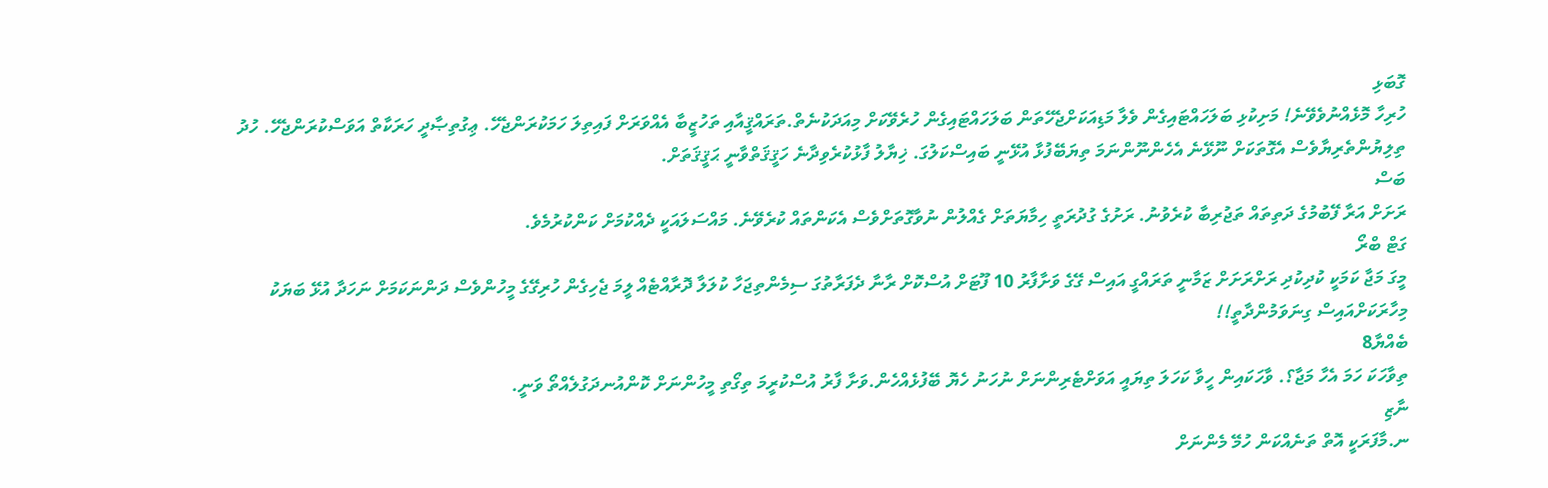ގޮބަޅި
ހުރިހާ މޮޅެއްނުވެވޭނެ! މަށިކުޅި ބަލަހައްޓައިގެން ވެލާ މަޑިއަކަށްޖެހޭތަން ބަލަހައްޓައިގެން ހުރެވޭކަށް މިއަދަކުނެތް.ތަރައްޤީއާއި ތަހުޒީބާ އެއްވަރަށް ފައިތިލަ ހަމަކުރަންޖެހޭ. ޢިގުތިޞާދީ ހަރަކާތް އަވަސްކުރަންޖެހޭ. ހުދު ތިލިޔުންތެރިޔާވެސް އެގޮތަކަށް ނޫޅޭނެ އެހެންނޫންނަމަ ތިޔަބޭފުޅާ އުޅޭނީ ބައިސްކަލުގަ. ޚިޔާލު ފާޅުކުރެވިދާނެ ހަޤީޤަތްވާނީ ޙަޤީޤަތަށް.
ބަސް
ރަށަށް އަރާ ފޭބުމުގެ ދަތިތައް ތަޖުރިބާ ކުރެވުނު. ރަށުގެ ގުދުރަތީ ހިމާޔަތަށް ގެއްލުން ނުވާގޮތަށްވެސް އެކަންތައް ކުރެވޭނެ. މައްސަލައަކީ ދެއްކުމަށް ކަންކުރުމެވެ.
ގަޓް ބްރޯ
މީގަ މަޖާ ކަމަކީ ކުދިކުދި ރަށްރަށަށް ޒަމާނީ ތަރައްގީ އައިސް ގޭގެ ވަށާފާރު 10 ފޫޓަށް އުސްކޮށް ރާނާ ދެފަރާތުގަ ސިމެންތިޖަހާ ކުލަލާ ދޮރާއްޓެއް ލީމަ ޖެހިގެން ހުރިގޭގެ މީހުންވެސް ދަންނަކަމަށް ނަހަދާ އުޅޭ ބަޔަކު މިހާރަކަށްއައިސް ގިނަވަމުންދާތީ!!
ބެއްޔާ8
ތިވާހަކަ ހަމަ އެހާ މަޖާ؟. ވާހަކައިން ހީވާ ކަހަލަ ތިޔައީ އަވަށްޓެރިންނަށް ނުހަނު ހެޔޮ ބޭފުޅެއްހެން.ވަށާ ފާރު އުސްކުރީމަ ތިގޯތި މީހުންނަށް ކޮންއުނދަގުލެއްތޯ ވަނީ.
ނާޒި
ނ.މާފަރަކީ އޮތް ތަނެއްކަން ހުމޭ މެންނަށް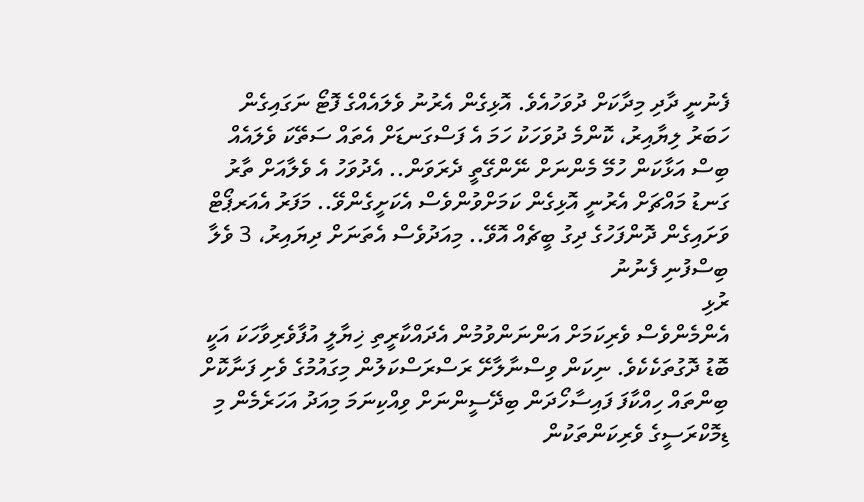ފެނުނީ ދާދި މިދާކަށް ދުވަހުއެވެ. އޮޅިގެން އެރުނު ވެލައެއްގެ ފޮޓޯ ނަގައިގެން ހަބަރު ލިޔާއިރު، ކޮންމެ ދުވަހަކު ހަމަ އެ ފަސްގަނޑަށް އެތައް ސަތޭކަ ވެލައެއް ބިސް އަޅާކަން ހުމޭ މެންނަށް ނޭންގޭތީ ދެރަވަން.. އެދުވަހު އެ ވެލާއަށް ތާރު ގަނޑު މައްޗަށް އެރުނީ އޮޅިގެން ކަމަށްވުންވެސް އެކަށީގެންވޭ.. މަފަރު އެއަރޕޯޓް ވަށައިގެން ދޮންފަހުގެ ދިގު ބީޗެއް އޮވޭ.. މިއަދުވެސް އެތަނަށް ދިޔައިރު، 3 ވެލާ ބިސްފުނި ފެނުނު
ރުޅި
އެންމެންވެސް ވެރިކަމަށް އަންނަންވުމުން އެދައްކާރީތި ޚިޔާލީ އުފާވެރިވާހަކަ އަކީ ބޮޑު ދޮގުތަކެކެވެ. ނިކަން ވިސްނާލާށޭ ރަސްރަސްކަލުން މިގައުމުގެ ވެށި ފަނާކޮށް ބިންތައް ހިއްކާފަ ފައިސާހޯދަން ބިދޭސީންނަށް ވިއްކިނަމަ މިއަދު އަހަރެމެން މި ޑިމޮކްރަސީގެ ވެރިކަންތަކުން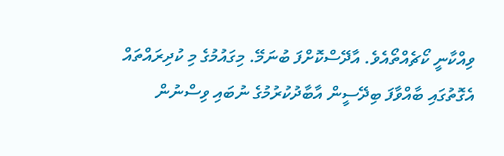ވިއްކާނީ ކޯޗެއްތޯއެވެ. އާދޭސްކޮށްފަ ބުނަމޭ. މިގައުމުގެ މި ކުދިރައްތައް އެގޮތުގައި ބާއްވާފަ ބިދޭސީން އާބާދުކުރުމުގެ ނުބައި ވިސްނުން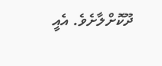ދޫކޮށްލާށެވެ. އެއީ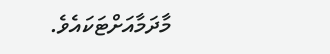މާދަމާއަށްޓަކައެވެ.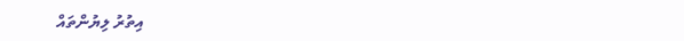އިތުރު ލިޔުންތައް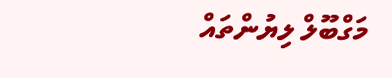މަގްބޫލް ލިޔުންތައް